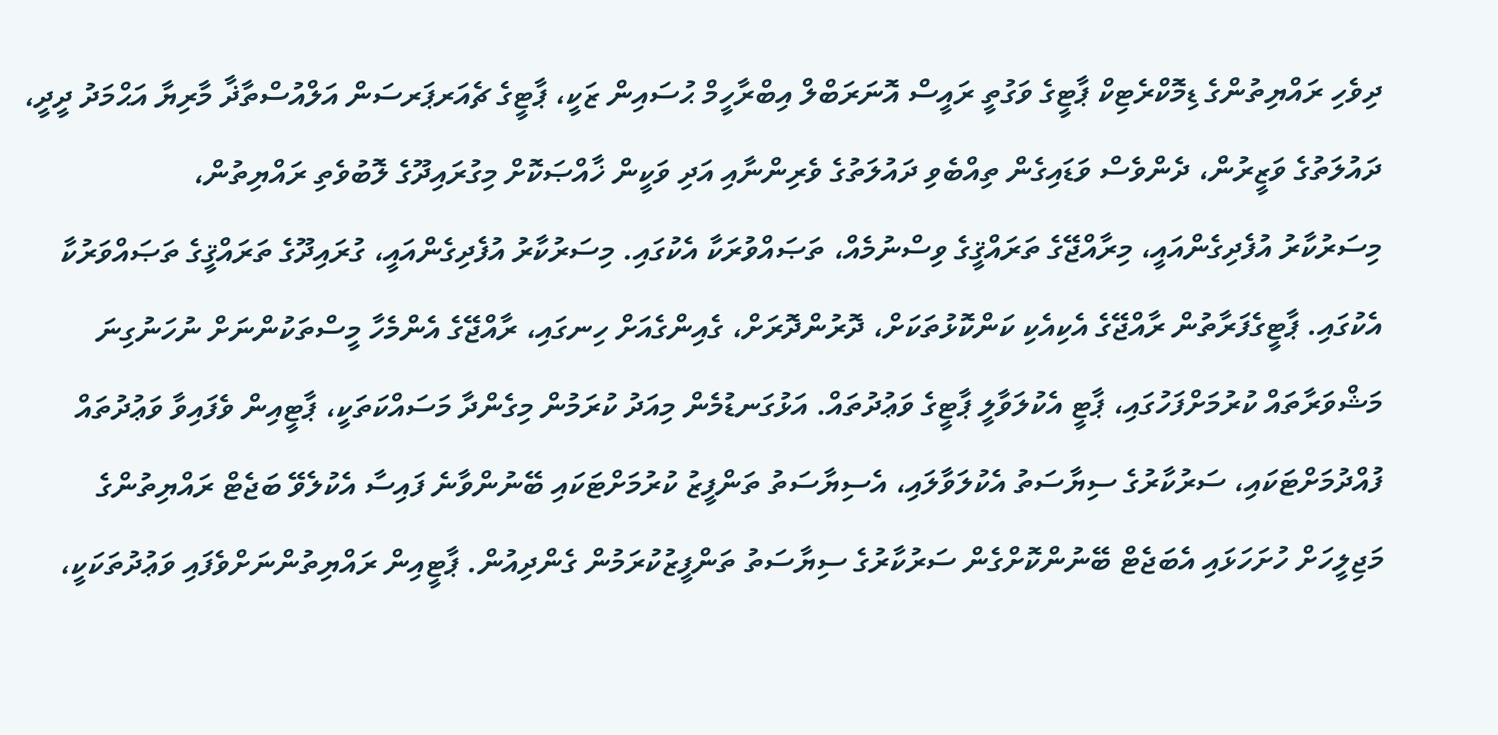ދިވެހި ރައްޔިތުންގެ ޑިމޮކްރެޓިކް ޕާޓީގެ ވަގުތީ ރައީސް އޮނަރަބްލް އިބްރާހީމް ޙުސައިން ޒަކީ، ޕާޓީގެ ޗެއަރޕަރސަން އަލްއުސްތާޛާ މާރިޔާ އަޙްމަދު ދީދީ، ދައުލަތުގެ ވަޒީރުން، ދެންވެސް ވަޑައިގެން ތިއްބެވި ދައުލަތުގެ ވެރިންނާއި އަދި ވަކީން ޚާއްޞަކޮށް މިގުރައިދޫގެ ލޮބުވެތި ރައްޔިތުން،
މިސަރުކާރު އުފެދިގެންއައީ، މިރާއްޖޭގެ ތަރައްޤީގެ ވިސްނުމެއް، ތަޞައްވުރަކާ އެކުގައި. މިސަރުކާރު އުފެދިގެންއައީ، ގުރައިދޫގެ ތަރައްޤީގެ ތަޞައްވަރުކާ އެކުގައި. ޕާޓީގެފަރާތުން ރާއްޖޭގެ އެކިއެކި ކަންކޮޅުތަކަށް، ދޮރުންދޮރަށް، ގެއިންގެއަށް ހިނގައި، ރާއްޖޭގެ އެންމެހާ މީސްތަކުންނަށް ނުހަނުގިނަ މަޝްވަރާތައް ކުރުމަށްފަހުގައި، ޕާޓީ އެކުލަވާލީ ޕާޓީގެ ވަޢުދުތައް. އަޅުގަނޑުމެން މިއަދު ކުރަމުން މިގެންދާ މަސައްކަތަކީ، ޕާޓީއިން ވެފައިވާ ވަޢުދުތައް ފުއްދުމަށްޓަކައި، ސަރުކާރުގެ ސިޔާސަތު އެކުލަވާލައި، އެސިޔާސަތު ތަންފީޒު ކުރުމަށްޓަކައި ބޭނުންވާނެ ފައިސާ އެކުލެވޭ ބަޖެޓް ރައްޔިތުންގެ މަޖިލީހަށް ހުށަހަޅައި އެބަޖެޓް ބޭނުންކޮށްގެން ސަރުކާރުގެ ސިޔާސަތު ތަންފީޒުކުރަމުން ގެންދިއުން. ޕާޓީއިން ރައްޔިތުންނަށްވެފައި ވަޢުދުތަކަކީ،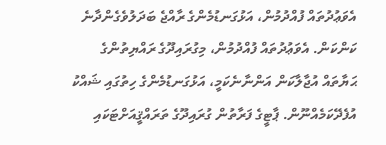އެވަޢުދުތައް ފުއްދުމުން، އަޅުގަނޑުމެންގެ ރާއްޖެ ބަދަލުވެގެންދާނެ ކަންކަން. އެވަޢުދުތައް ފުއްދުމުން، މިގުރައިދޫގެ ރައްޔިތުންގެ ޙަޔާތައް އުޖާލާކަން އަންނާނެކަމީ، އަޅުގަނޑުމެންގެ ހިތުގައި ޝައްކު އުފެދޭކަމެއްނޫން. ޕާޓީގެ ފަރާތުން ގުރައިދޫގެ ތަރައްޤީއަށްޓަކައި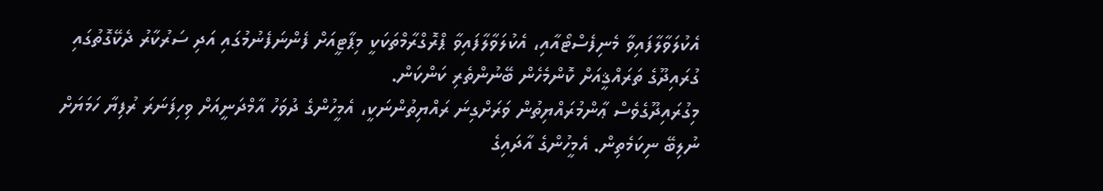އެކުލަވާލާފައިވާ މެނިފެސްޓޯއާއި، އެކުލަވާލާފައިވާ ޕްރޮގްރާމްތަކަކީ މިޕާޓީއަށް ފެންނަފެނުމުގައި އަދި ސަރުކާރު ދެކޭގޮތުގައި ގުރައިދޫގެ ތަރައްޤީއަށް ކޮންމެހެން ބޭނުންތެރި ކަންކަން.
މިގުރައިދޫގެވެސް ޢާންމުރައްޔިތުން ވަރަށްގިނަ ރައްޔިތުންނަކީ، އެމީހުންގެ ދުވަހު އާމްދަނީއަށް ވިހިފަނަރަ ރުފިޔާ ހަމަޔަށް ނުލިބޭ ނިކަމެތިން. އެމީހުންގެ އާދައިގެ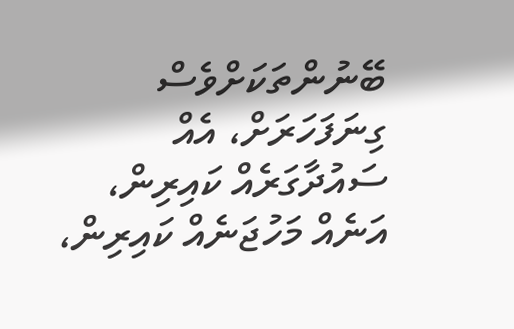ބޭނުންތަކަށްވެސް ގިނަފަހަރަށް، އެއް ސައުދާގަރެއް ކައިރިން، އަނެއް މަހުޖަނެއް ކައިރިން،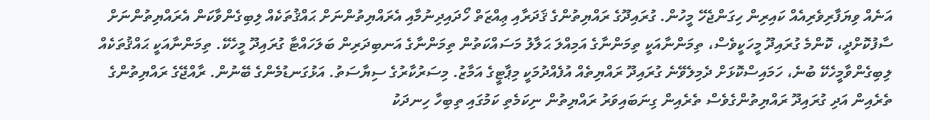އަނެއް ވިޔަފާރިވެރިއެއް ކައިރިން ހިގަންޖެހޭ މީހުން. ގުރައިދޫގެ ރައްޔިތުންގެ ޤަދަރާއި ޢިއްޒަތް ހޯދައިދިނުމާއި އެރައްޔިތުންނަށް ޙައްޤުތަކެއް ލިބިގެންވާކަން އެރައްޔިތުންނަށް ސާފުކޮށްދީ، ކޮންމެ ގުރައިދޫ މީހަކީވެސް، ތިމަންނާއަކީ ތިމަންނާގެ އަމިއްލަ ޙަލާލު މަސައްކަތުން ތިމަންނާގެ އަނބިދަރިން ބަލަހައްޓާ ގުރައިދޫ މީހެކޭ. ތިމަންނާއަކީ ޙައްޤުތަކެއް ލިބިގެންވާމީހެކޭ ބުނެ، ހަމައިސްކޮޅަށް ދެމިލެވޭނެ ގުރައިދޫ ރައްޔިތެއް އުފެއްދުމަކީ މިޕާޓީގެ އަމާޒު. މިސަރުކާރުގެ ސިޔާސަތު. އަޅުގަނޑުމެންގެ ބޭނުން. ރާއްޖޭގެ ރައްޔިތުންގެ ތެރެއިން އަދި ގުރައިދޫ ރައްޔިތުންގެވެސް ތެރެއިން ގިނަބައިވަރު ރައްޔިތުން ނިކަމެތި ކަމުގައި ތިބިހާ ހިނދަކު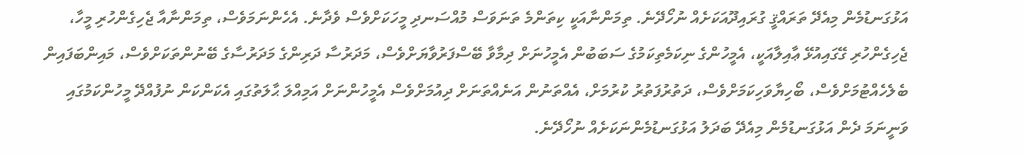އަޅުގަނޑުމެން މިއެދޭ ތަރައްޤީ ގުރައިދޫއަކަށެއް ނުހޯދޭނެ. ތިމަންނާއަކީ ކިތަންމެ ތަނަވަސް މުއްސަނދި މީހަކަށްވެސް ވެދާނެ. އެހެންނަމަވެސް، ތިމަންނާއާ ޖެހިގެންހުރި މީހާ، ޖެހިގެންހުރި ގޭގައިއުޅޭ ޢާއިލާއަކީ، އެމީހުންގެ ނިކަމެތިކަމުގެ ސަބަބުން އެމީހުނަށް ދިމާވާ ބޭސްފަރުވާޔަށްވެސް، މަދަރުސާ ދަރިންގެ މަދަރުސާގެ ބޭނުންތަކަށްވެސް، މައިންބަފައިން ބެލެހެއްޓުމަށްވެސް، ބޯހިޔާވަހިކަމަށްވެސް، ދަތުރުފަތުރު ކުރުމަށް، އެއްތަނުން އަނެއްތަނަށް ދިއުމަށްވެސް އެމީހުންނަށް އަމިއްލަ ޙާލަތުގައި އެކަންކަން ނުފުއްދޭ މީހުންކަމުގައި ވަނީނަމަ ދެން އަޅުގަނޑުމެން މިއެދޭ ބަދަލު އަޅުގަނޑުމެންނަކަށެއް ނުހޯދޭނެ.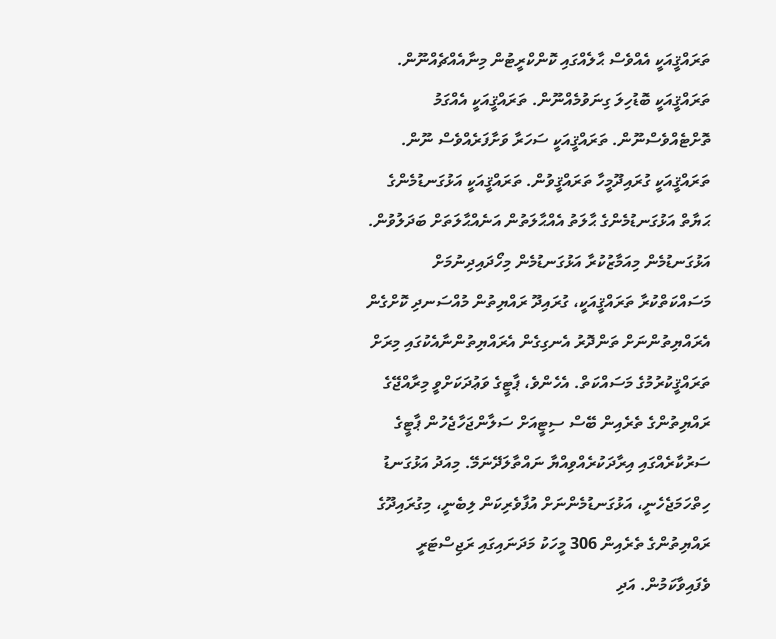ތަރައްޤީއަކީ އެއްވެސް ޙާލެއްގައި ކޮންކްރީޓުން މިނާއެއްޗެއްނޫން. ތަރައްޤީއަކީ ބޮޑުހިލަ ގިނަވުމެއްނޫން. ތަރައްޤީއަކީ އެއްގަމު ތޮށްޓެއްވެސްނޫން. ތަރައްޤީއަކީ ސަހަރާ ވަށާފަރެއްވެސް ނޫން. ތަރައްޤީއަކީ ގުރައިދޫމީހާ ތަރައްޤީވުން. ތަރައްޤީއަކީ އަޅުގަނޑުމެންގެ ޙަޔާތް އަޅުގަނޑުމެންގެ ޙާލަތު އެއްޙާލަތުން އަނެއްޙާލަތަށް ބަދަލުވުން. އަޅުގަނޑުމެން މިއަމާޒުކުރާ އަޅުގަނޑުމެން މިހޯދައިދިނުމަށް މަސައްކަތްކުރާ ތަރައްޤީއަކީ، ގުރައިދޫ ރައްޔިތުން މުއްސަނދި ކޮށްގެން އެރައްޔިތުންނަށް ތަންދޮރު އެނގިގެން އެރައްޔިތުންނާއެކުގައި މިރަށް ތަރައްޤީކުރުމުގެ މަސައްކަތް. އެހެންވެ، ޕާޓީގެ ވަޢުދަކަށްވީ މިރާއްޖޭގެ ރައްޔިތުންގެ ތެރެއިން ބޭސް ސިޓީއަށް ސަލާންޖަހާޖެހުން ޕާޓީގެ ސަރުކާރެއްގައި އިރާދަކުރެއްވިއްޔާ ނައްތާލަދޭނަމޭ. މިއަދު އަޅުގަނޑު ހިތްހަމަޖެހެނީ، އަޅުގަނޑުމެންނަށް އުފާވެރިކަން ލިބެނީ، މިގުރައިދޫގެ ރައްޔިތުންގެ ތެރެއިން 306 މީހަކު މަދަނައިގައި ރަޖިސްޓަރީ ވެފައިވާކަމުން. އަދި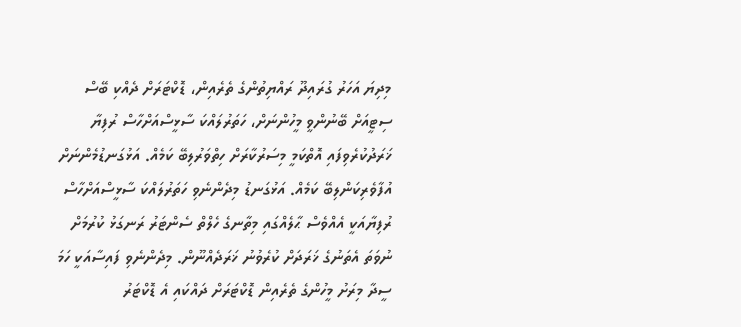މިދިޔަ އަހަރު ގުރައިދޫ ރައްޔިތުންގެ ތެރެއިން، ޑޮކްޓަރަށް ދެއްކި ބޭސް ސިޓީއަށް ބޭނުންވީ މީހުންނަށް، ހަތަރުލައްކަ ސާޅީސްއަށްހާސް ރުފިޔާ ޚަރަދުކުރެވިފައި އޮތްކަމީ މިސަރުކާރަށް ހިތްވަރުލިބޭ ކަމެއް. އަޅުގަނޑުމެންނަށް އުފާވެރިކަންލިބޭ ކަމެއް. އަޅުގަނޑު މިދެންނެވި ހަތަރުލައްކަ ސާޅީސްއަށްހާސް ރުފިޔާއަކީ އެއްވެސް ޙާލެއްގައި މިތާނގެ ހެލްތް ސެންޓަރު ރަނގަޅު ކުރުމަށް ނުވަތަ އެތަނުގެ ޚަރަދަށް ކުރެވުނު ޚަރަދެއްނޫން. މިދެންނެވި ފައިސާއަކީ ހަމަ ސީދާ މިރަށު މީހުންގެ ތެރެއިން ޑޮކްޓަރަށް ދައްކައި އެ ޑޮކްޓަރު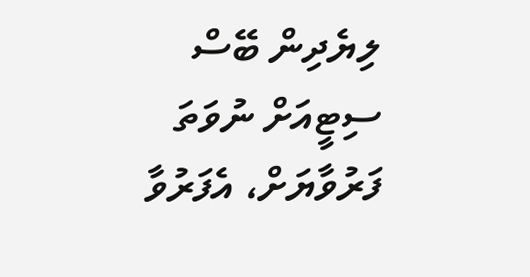ލިޔެދިން ބޭސް ސިޓީއަށް ނުވަތަ ފަރުވާޔަށް، އެފަރުވާ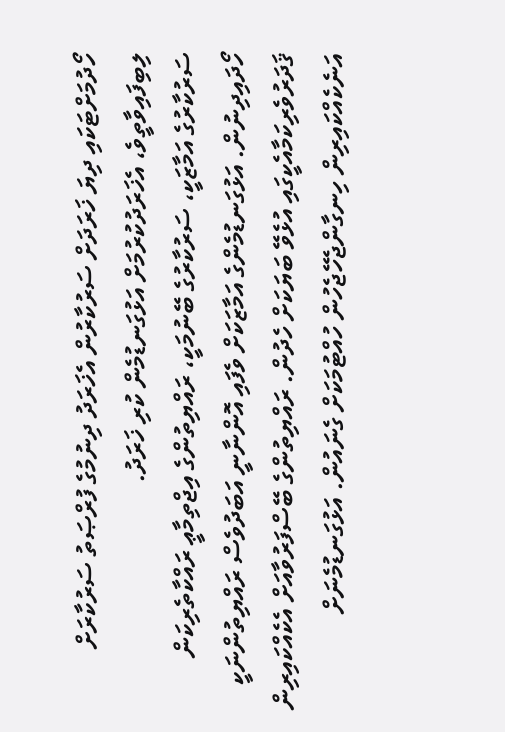ހޯދުމަށްޓަކައި ދިޔަ ޚަރަދަށް ސަރުކާރުން އެޚަރަދު ދިނުމުގެ ފުރްޞަތު ސަރުކާރަށް ލިބިފައިވާތީވެ، އެޚަރަދުކުރުމަށް އަޅުގަނޑުމެން ކުރި ޚަރަދު.
ސަރުކާރުގެ އަމާޒަކީ، ސަރުކާރުގެ ބޭނުމަކީ، ރައްޔިތުންގެ އިޖްތިމާޢީ ރައްކާތެރިކަން ހޯދައިދިނުން. އަޅުގަނޑުމެންގެ އަމާޒަކަށް ވެފައި އޮންނާނީ އަބަދުވެސް ރައްޔިތުންނަކީ ޤަދަރުވެރިކަމާއެކީގައި އުޅެވޭ ބަޔަކަށް ހެދުން. ރައްޔިތުންގެ ބޭސްފަރުވާއަށް އެކެއްކައިރިން އަނެކެއްކައިރިން ހިނގާންޖެހޭޖެހުން ހުއްޓުމަކަށް ގެނައުން. އަޅުގަނޑުމެނަށް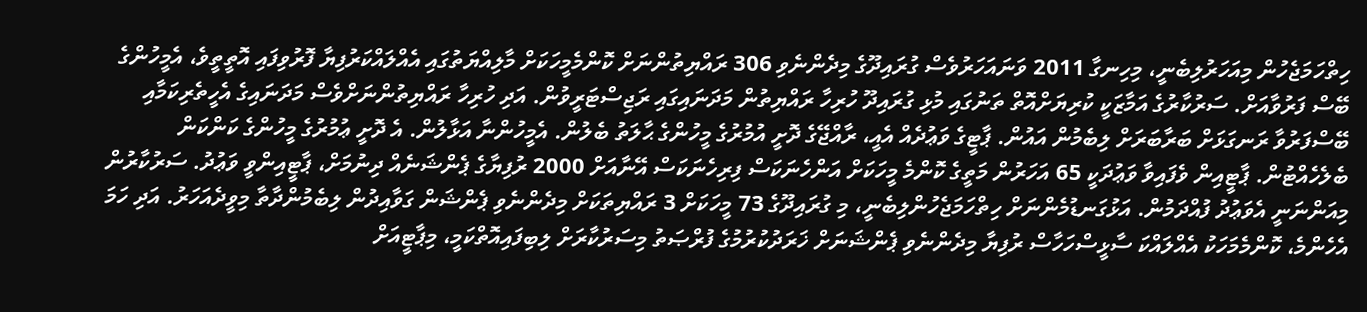ހިތްހަމަޖެހުން މިއަހަރުލިބެނީ، މިހިނގާ 2011 ވަނައަހަރުވެސް ގުރައިދޫގެ މިދެންނެވި 306 ރައްޔިތުންނަށް ކޮންމެމީހަކަށް މާލިއްޔަތުގައި އެއްލައްކަރުފިޔާ ފޮރުވިފައި އޮތީތީވެ، އެމީހުންގެ ބޭސް ފަރުވާއަށް. ސަރުކާރުގެ އަމާޒަކީ ކުރިޔަށްއޮތް ތަނުގައި މުޅި ގުރައިދޫ ހުރިހާ ރައްޔިތުން މަދަނައިގައި ރަޖިސްޓަރީވުން. އަދި ހުރިހާ ރައްޔިތުންނަށްވެސް މަދަނައިގެ އެހީތެރިކަމާއި ބޭސްފަރުވާ ރަނގަޅަށް ބަރާބަރަށް ލިބެމުން އައުން. ޕާޓީގެ ވަޢުދެއް އެއީ، ރާއްޖޭގެ ދޮށީ އުމުރުގެ މީހުންގެ ޙާލަތު ބެލުން. އެމީހުންނާ އަޅާލުން. އެ ދޮށީ ޢުމުރުގެ މީހުންގެ ކަންކަން ބެލެހެއްޓުން. ޕާޓީއިން ވެފައިވާ ވަޢުދަކީ 65 އަހަރުން މަތީގެ ކޮންމެ މީހަކަށް އަންހެނަކަސް ފިރިހެނަކަސް އޭނާއަށް 2000 ރުފިޔާގެ ޕެންޝަނެއް ދިނުމަށް، ޕާޓީއިންވީ ވަޢުދު. ސަރުކާރުން މިއަންނަނީ އެވަޢުދު ފުއްދަމުން. އަޅުގަނޑުމެންނަށް ހިތްހަމަޖެހުންލިބެނީ، މި ގުރައިދޫގެ 73 މީހަކަށް 3 ރައްޔިތަކަށް މިދެންނެވި ޕެންޝަން ގަވާއިދުން ލިބެމުންދާތާ މިވީދެއަހަރު. އަދި ހަމަ އެހެންމެ، ކޮންމެމަހަކު އެއްލައްކަ ސާޅީސްހަހާސް ރުފިޔާ މިދެންނެވި ޕެންޝަނަށް ޚަރަދުކުރުމުގެ ފުރްޞަތު މިސަރުކާރަށް ލިބިފައިއޮތްކަމީ، މިޕާޓީއަށް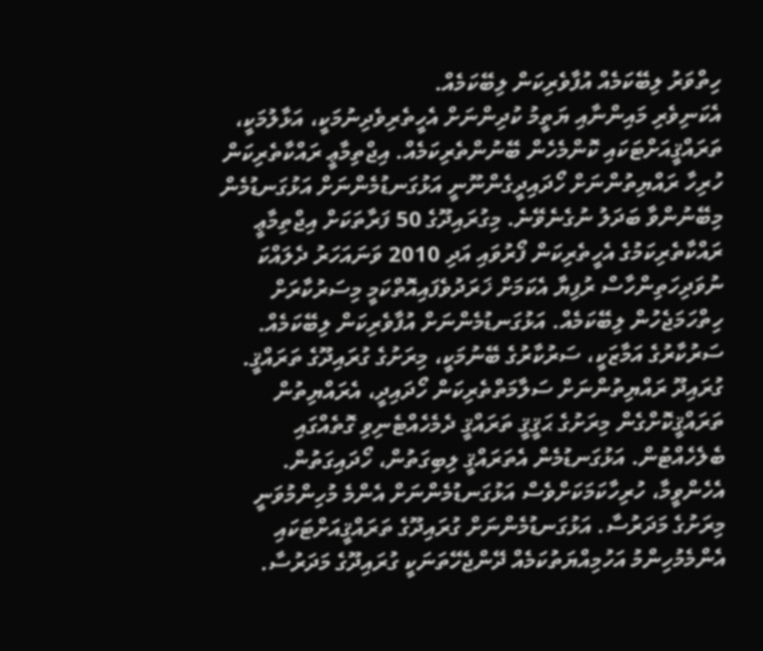ހިތްވަރު ލިބޭކަމެއް އުފާވެރިކަން ލިބޭކަމެއް.
އެކަނިވެރި މައިންނާއި ޔަތީމު ކުދިންނަށް އެހީތެރިވެދިނުމަކީ، އަޅާލުމަކީ، ތަރައްޤީއަށްޓަކައި ކޮންމެހެން ބޭނުންތެރިކަމެއް. އިޖްތިމާޢީ ރައްކާތެރިކަން ހުރިހާ ރައްޔިތުންނަށް ހޯދައިދީގެންނޫނީ އަޅުގަނޑުމެންނަށް އަޅުގަނޑުމެން މިބޭނުންވާ ބަދަލު ނުގެނެވޭނެ. މިގުރައިދޫގެ 50 ފަރާތަކަށް އިޖްތިމާޢީ ރައްކާތެރިކަމުގެ އެހީތެރިކަން ފޯރުވައި އަދި 2010 ވަނައަހަރު ދެލައްކަ ނުވަދިހަތިންހާސް ރުފިޔާ އެކަމަށް ޚަރަދުވެފައިއޮތްކަމީ މިސަރުކާރަށް ހިތްހަމަޖެހުން ލިބޭކަމެއް. އަޅުގަނޑުމެންނަށް އުފާވެރިކަން ލިބޭކަމެއް. ސަރުކާރުގެ އަމާޒަކީ، ސަރުކާރުގެ ބޭނުމަކީ، މިރަށުގެ ގުރައިދޫގެ ތަރައްޤީ. ގުރައިދޫ ރައްޔިތުންނަށް ސަލާމަތްތެރިކަން ހޯދައިދީ، އެރައްޔިތުން ތަރައްޤީކޮށްގެން މިރަށުގެ ޙަޤީޤީ ތަރައްޤީ ދެމެހެއްޓެނިވި ގޮތެއްގައި ބެލެހެއްޓުން. އަޅުގަނޑުމެން އެތަރައްޤީ ލިބިގަތުން، ހޯދައިގަތުން.
އެހެންވީމާ، ހުރިހާކަމަކަށްވެސް އަޅުގަނޑުމެންނަށް އެންމެ މުހިންމުވަނީ މިރަށުގެ މަދަރުސާ. އަޅުގަނޑުމެންނަށް ގުރައިދޫގެ ތަރައްޤީއަށްޓަކައި އެންމެމުހިންމު އަހުމިއްޔަތުކަމެއް ދޭންޖެހޭތަނަކީ ގުރައިދޫގެ މަދަރުސާ.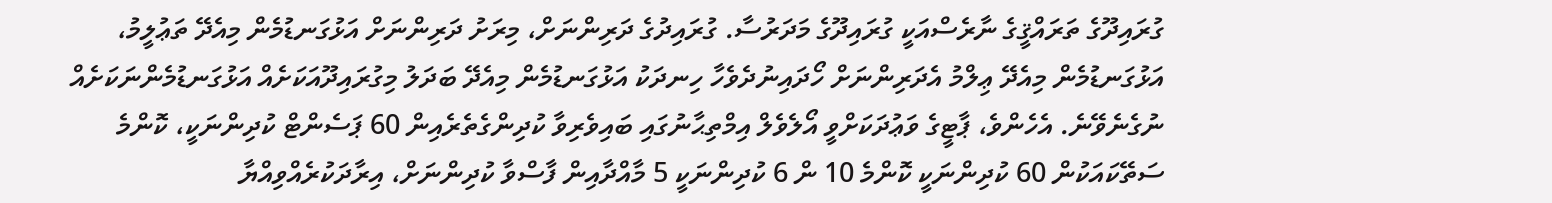ގުރައިދޫގެ ތަރައްޤީގެ ނާރެސްއަކީ ގުރައިދޫގެ މަދަރުސާ. ގުރައިދުގެ ދަރިންނަށް، މިރަށު ދަރިންނަށް އަޅުގަނޑުމެން މިއެދޭ ތަޢުލީމު، އަޅުގަނޑުމެން މިއެދޭ ޢިލްމު އެދަރިންނަށް ހޯދައިނުދެވެހާ ހިނދަކު އަޅުގަނޑުމެން މިއެދޭ ބަދަލު މިގުރައިދޫއަކަށެއް އަޅުގަނޑުމެންނަކަށެއް ނުގެނެވޭނެ. އެހެންވެ، ޕާޓީގެ ވަޢުދަކަށްވީ އޯލެވެލް އިމްތިޙާނުގައި ބައިވެރިވާ ކުދިންގެތެރެއިން 60 ޕަސެންޓް ކުދިންނަކީ، ކޮންމެ ސަތޭކައަކުން 60 ކުދިންނަކީ ކޮންމެ 10 ން 6 ކުދިންނަކީ 5 މާއްދާއިން ފާސްވާ ކުދިންނަށް، އިރާދަކުރެއްވިއްޔާ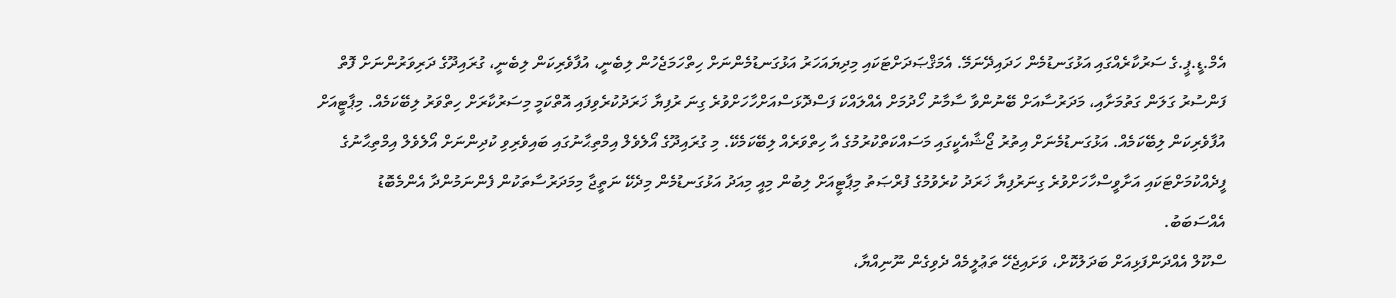އެމް.ޑީ.ޕީ.ގެ ސަރުކާރެއްގައި އަޅުގަނޑުމެން ހަދައިދޭނަމޭ. އެމަޤްޞަދަށްޓަކައި މިދިޔައަހަރު އަޅުގަނޑުމެންނަށް ހިތްހަމަޖެހުން ލިބެނީ، އުފާވެރިކަން ލިބެނީ، ގުރައިދޫގެ ދަރިވަރުންނަށް ފޮތް ފަންސުރު ގަލަން ގަތުމަށާއި، މަދަރުސާއަށް ބޭނުންވާ ސާމާނު ހޯދުމަށް އެއްލައްކަ ފަސްދޮޅަސްއަށްހާހަށްވުރެ ގިނަ ރުފިޔާ ޚަރަދުކުރެވިފައި އޮތްކަމީ މިސަރުކާރަށް ހިތްވަރު ލިބޭކަމެއް. މިޕާޓީއަށް އުފާވެރިކަން ލިބޭކަމެއް. އަޅުގަނޑުމެނަށް އިތުރު ޖޯޝާއެކީގައި މަސައްކަތްކުރުމުގެ އާ ހިތްވަރެއް ލިބޭކަމެކޭ. މި ގުރައިދޫގެ އޯލެވެލް އިމްތިޙާނުގައި ބައިވެރިވި ކުދިންނަށް އޯލެވެލް އިމްތިޙާނުގެ ފީދެއްކުމަށްޓަކައި އަށާވީސްހާހަށްވުރެ ގިނަރުފިޔާ ޚަރަދު ކުރެވުމުގެ ފުރްޞަތު މިޕާޓީއަށް ލިބުން މިއީ މިއަދު އަޅުގަނޑުމެން މިދެކޭ ނަތީޖާ މިމަދަރުސާތަކުން ފެންނަމުންދާ އެންމެބޮޑު އެއްސަބަބު.
ސްކޫލް އެއްދަންފަޅިއަށް ބަދަލުކޮށް، ވަށައިޖެހޭ ތަޢުލީމެއް ދެވިގެން ނޫނިއްޔާ،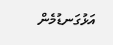އަޅުގަނޑުމެން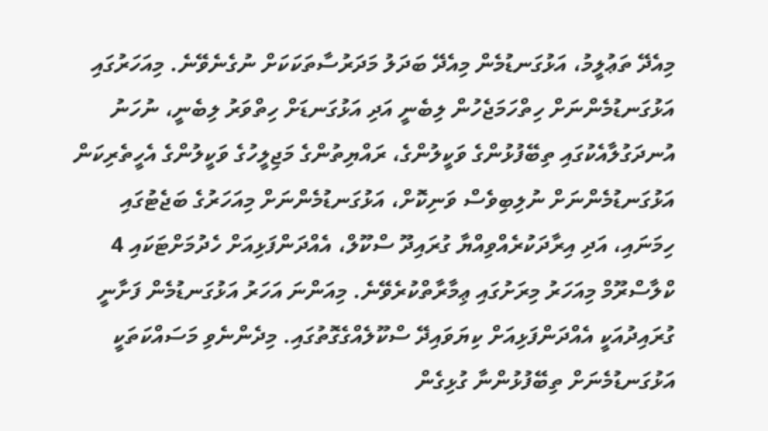މިއެދޭ ތަޢުލީމު، އަޅުގަނޑުމެން މިއެދޭ ބަދަލު މަދަރުސާތަކަކަށް ނުގެނެވޭނެ. މިއަހަރުގައި އަޅުގަނޑުމެންނަށް ހިތްހަމަޖެހުން ލިބެނީ އަދި އަޅުގަނޑަށް ހިތްވަރު ލިބެނީ، ނުހަނު އުނދަގުލާއެކުގައި ތިބޭފުޅުންގެ ވަކީލުންގެ، ރައްޔިތުންގެ މަޖިލީހުގެ ވަކީލުންގެ އެހީތެރިކަން އަޅުގަނޑުމެންނަށް ނުލިބިވެސް ވަނިކޮށް، އަޅުގަނޑުމެންނަށް މިއަހަރުގެ ބަޖެޓުގައި ހިމަނައި، އަދި އިރާދަކުރެއްވިއްޔާ ގުރައިދޫ ސްކޫލް، އެއްދަންފަޅިއަށް ހެދުމަށްޓަކައި 4 ކްލާސްރޫމް މިއަހަރު މިރަށުގައި ޢިމާރާތްކުރެވޭނެ. މިއަންނަ އަހަރު އަޅުގަނޑުމެން ފަށާނީ ގުރައިދުއަކީ އެއްދަންފަޅިއަށް ކިޔަވައިދޭ ސްކޫލެއްގެގޮތުގައި. މިދެންނެވި މަސައްކަތަކީ އަޅުގަނޑުމެނަށް ތިބޭފުޅުންނާ ގުޅިގެން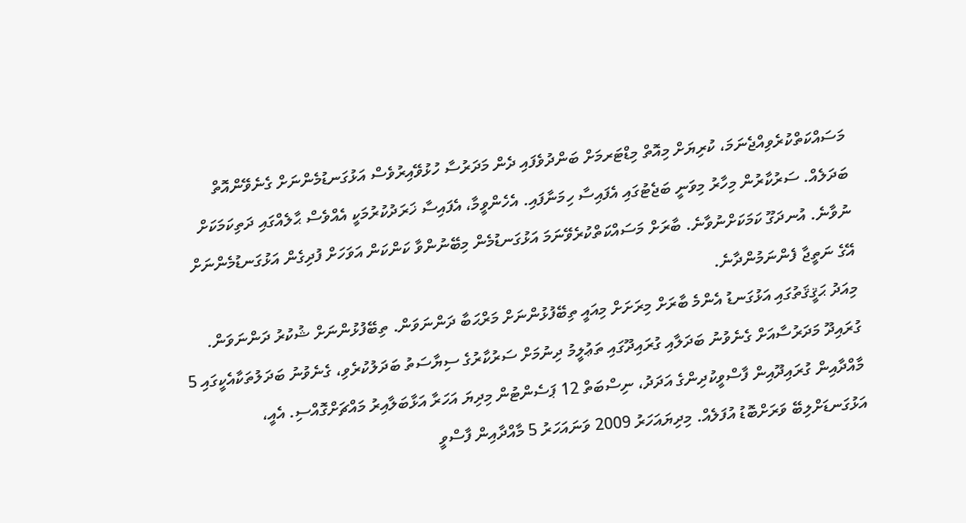މަސައްކަތްކުރެވިއްޖެނަމަ، ކުރިޔަށް މިއޮތް މިޑްޓަރމަށް ބަންދުވެފައި ދެން މަދަރުސާ ހުޅުވޭއިރުވެސް އަޅުގަނޑުމެންނަށް ގެނެވޭންއޮތް ބަދަލެއް. ސަރުކާރުން މިހާރު މިވަނީ ބަޖެޓުގައި އެފައިސާ ހިމަނާފައި. އެހެންވީމާ، އެފައިސާ ޚަރަދުކުރުމަކީ އެއްވެސް ޙާލެއްގައި ދަތިކަމަކަށް ނުވާނެ. އުނދަގޫ ކަމަކަށްނުވާނެ. ބާރަށް މަސައްކަތްކުރެވޭނަމަ އަޅުގަނޑުމެން މިބޭނުންވާ ކަންކަން އަވަހަށް ފުދިގެން އަޅުގަނޑުމެންނަށް އޭގެ ނަތީޖާ ފެންނަމުންދާނެ.
މިއަދު ޙަޤީޤަތުގައި އަޅުގަނޑު އެންމެ ބާރަށް މިރަށަށް މިއައީ ތިބޭފުޅުންނަށް މަރްޙަބާ ދަންނަވަން. ތިބޭފުޅުންނަށް ޝުކުރު ދަންނަވަން. ގުރައިދޫ މަދަރުސާއަށް ގެނެވުނު ބަދަލާއި ގުރައިދޫގައި ތަޢުލީމު ދިނުމަށް ސަރުކާރުގެ ސިޔާސަތު ބަދަލުކުރެވި، ގެނެވުނު ބަދަލުތަކާއެކީގައި 5 މާއްދާއިން ގުރައިދޫއިން ފާސްވީކުދިންގެ އަދަދު، ނިސްބަތް 12 ޕަސެންޓުން މިދިޔަ އަހަރާ އަޅާބަލާއިރު މައްޗަށްގޮއްސި. އެއީ، އަޅުގަނޑަށްލިބޭ ވަރަށްބޮޑު އުފަލެއް. މިދިޔައަހަރު 2009 ވަނައަހަރު 5 މާއްދާއިން ފާސްވީ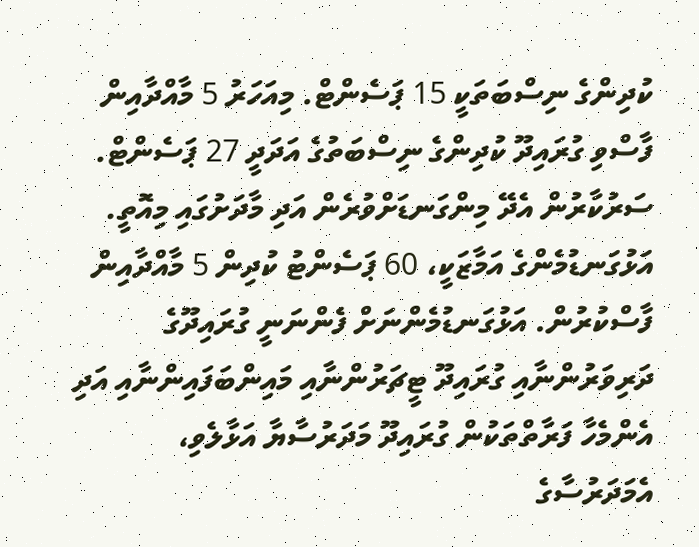ކުދިންގެ ނިސްބަތަކީ 15 ޕަސެންޓް. މިއަހަރު 5 މާއްދާއިން ފާސްވި ގުރައިދޫ ކުދިންގެ ނިސްބަތުގެ އަދަދީ 27 ޕަސެންޓް. ސަރުކާރުން އެދޭ މިންގަނޑަށްވުރެން އަދި މާދަށުގައި މިއޮތީ. އަޅުގަނޑުމެންގެ އަމާޒަކީ، 60 ޕަސެންޓު ކުދިން 5 މާއްދާއިން ފާސްކުރުން. އަޅުގަނޑުމެންނަށް ފެންނަނީ ގުރައިދޫގެ ދަރިވަރުންނާއި ގުރައިދޫ ޓީޗަރުންނާއި މައިންބަފައިންނާއި އަދި އެންމެހާ ފަރާތްތަކުން ގުރައިދޫ މަދަރުސާޔާ އަޅާލެވި، އެމަދަރުސާގެ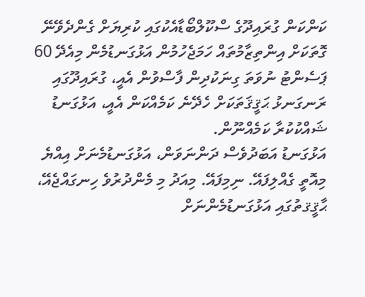ކަންކަން ގުރައިދޫގެ ސްކޫލްބޯޑާއެކުގައި ކުރިޔަށް ގެންދެވޭނޭ ގޮތަކަށް އިންތިޒާމުތައް ހަމަޖެހުމުން އަޅުގަނޑުމެން މިއެދޭ 60 ޕަސެންޓު ނުވަތަ ގިނަކުދިން ފާސްވުން އެއީ، ގުރައިދޫގައި ރަނގަނޅު ޙަޤީޤަތަކަށް ހެދޭނެ ކަމެއްކަން އެއީ، އަޅުގަނޑު ޝައްކުކުރާ ކަމެއްނޫން.
އަޅުގަނޑު އަބަދުވެސް ދަންނަވަން، އަޅުގަނޑުމެނަށް އިއްޔެ މިއޮތީ ގެއްލިފައޭ. ނިމިފައޭ. މިއަދު މި މެންދުރުވެ ހިނގައްޖެއޭ، ޙާޤީޤތުގައި އަޅުގަނޑުމެންނަށް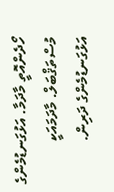ހޯދެންއޮތީ މާދަމާ. އަޅުގަނޑުމެންގެ މުސްތަޤްބަލް. މާދަމައަކީ އަޅުގަނޑުމެންގެ ދަރިން.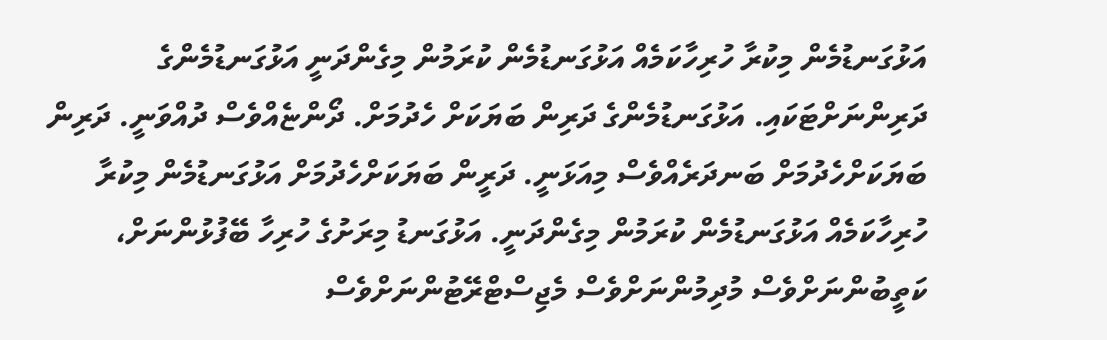އަޅުގަނޑުމެން މިކުރާ ހުރިހާކަމެއް އަޅުގަނޑުމެން ކުރަމުން މިގެންދަނީ އަޅުގަނޑުމެންގެ ދަރިންނަށްޓަކައި. އަޅުގަނޑުމެންގެ ދަރިން ބަޔަކަށް ހެދުމަށް. ދޯންޏެއްވެސް ދުއްވަނީ. ދަރިން ބަޔަކަށްހެދުމަށް ބަނދަރެއްވެސް މިއަޅަނީ. ދަރީން ބަޔަކަށްހެދުމަށް އަޅުގަނޑުމެން މިކުރާ ހުރިހާކަމެއް އަޅުގަނޑުމެން ކުރަމުން މިގެންދަނީ. އަޅުގަނޑު މިރަށުގެ ހުރިހާ ބޭފުޅުންނަށް، ކަތީބުންނަށްވެސް މުދިމުންނަށްވެސް މެޖިސްޓްރޭޓުންނަށްވެސް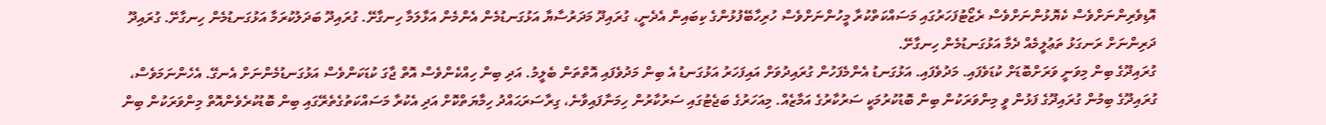އޮޑިވެރިންނަށްވެސް ކެޔޮޅުންނަށްވެސް ރެޒޯޓުފަހަރުގައި މަސައްކަތްކުރާ މީހުންނަށްވެސް ހުރިހާބޭފުޅުންގެ ކިބައިން އެދެނީ، ގުރައިދޫ މަދަރުސާޔާ އަޅުގަނޑުމެން އެންމެން އަޅާލަމާ ހިނގާށޭ. ގުރައިދޫ ބަދަލުކުރަމާ އަޅުގަނޑުމެން ހިނގާށޭ. ގުރައިދޫ ދަރިންނަށް ރަނގަޅު ތަޢުލީމެއް ދެމާ އަޅުގަނޑުމެން ހިނގާށޭ.
ގުރައިދޫގެ ބިން މިވަނީ ވަރަށްބޮޑަށް ކުޑަވެފައި. މަދުވެފައި. އަޅުގަނޑު އެންމެފަހުން ގުރައިދުވަށް އައިފަހަރު އަޅުގަނޑު އެ ބިން މަދުވެފައި އޮތްތަން ބެލީމު. އަދި ބިން ހިއްކެންވެސް އޮތް ޖާގަ ކުޑަކަންވެސް އަޅުގަނޑުމެންނަށް އެނގޭ. އެހެންނަމަވެސް، ގުރައިދޫގެ ބިމުން ގުރައިދޫގެ ފަޅުން ވީ މިންވަރަކުން ބިން ބޮޑުކުރުމަކީ ސަރުކާރުގެ އަމާޒެއް. މިއަހަރުގެ ބަޖެޓުގައި ސަރުކާރުން ހިމަނާފައިވާނެ، ގިރާސަރަޙައްދު ހިމާޔަތްކޮށް އަދި އެކުރާ މަސައްކަތުގެތެރޭގައި ބިން ބޮޑުކުރެވެންއޮތް މިންވަރަކުން ބިން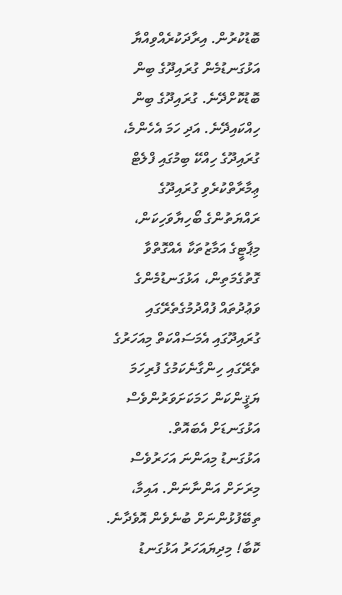ބޮޑުކުރުން. އިރާދަކުރެއްވިއްޔާ އަޅުގަނޑުމެން ގުރައިދޫގެ ބިން ބޮޑުކޮށްދޭނެ. ގުރައިދޫގެ ބިން ހިއްކައިދޭނެ. އަދި ހަމަ އެހެންމެ، ގުރައިދޫގެ ހިއްކޭ ބިމުގައި ފްލެޓް ޢިމާރާތްކުރެވި ގުރައިދޫގެ ރައްޔަތުންގެ ބޯހިޔާވަހިކަން، މިޕާޓީގެ އަމާޒުތަކާ އެއްގޮތްވާ ގޮތުގެމަތިން، އަޅުގަނޑުމެންގެ ވަޢުދުތައް ފުއްދުމުގެތެރޭގައި ގުރައިދޫގައި އެމަސައްކަތް މިއަހަރުގެ ތެރޭގައި ހިންގާނެކަމުގެ ފުރިހަމަ ޔަޤީންކަން ހަމަކަށަވަރުންވެސް އަޅުގަނޑަށް އެބައޮތް.
އަޅުގަނޑު މިއަންނަ އަހަރުވެސް މިރަށަށް އަންނާނަން. އައިމާ، ތިބޭފުޅުންނަށް ބުނެވެން އޮވެދާނެ. ކޮބާ! މިދިޔައަހަރު އަޅުގަނޑު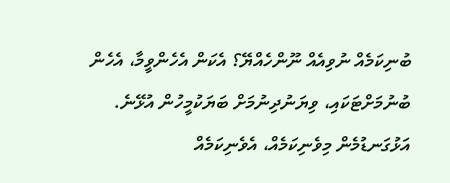ބުނިކަމެއް ނުވިއެއް ނޫންހެއްޔޭ؟ އެކަން އެހެންވީމާ، އެހެން ބުނުމަށްޓަކައި، ވިޔަނުދިނުމަށް ބަޔަކުމީހުން އުޅޭނެ. އަޅުގަނޑުމެން މިވެނިކަމެއް، އެވެނިކަމެއް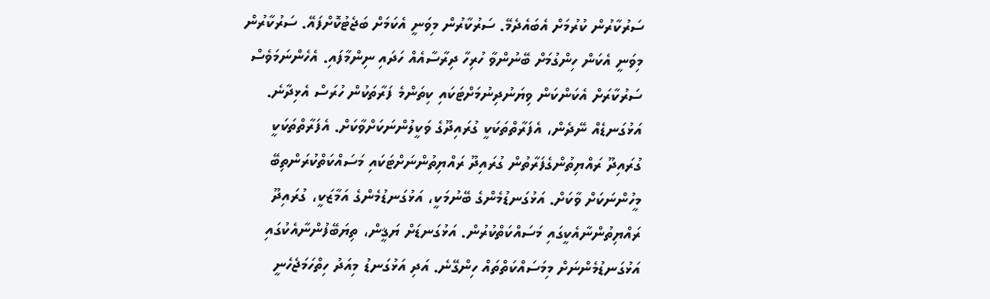ސަރުކާރުން ކުރުމަށް އެބައެދެމޭ. ސަރުކާރުން މިވަނީ އެކަމަށް ބަޖެޓުކޮށްފައޭ. ސަރުކާރުން މިވަނީ އެކަން ހިންގުމަށް ބޭނުންވާ ހުރިހާ ދިރާސާއެއް ހަދައި ނިންމާފައި. އެހެންނަމަވެސް ސަރުކާރަށް އެކަންކަން ވިޔަނުދިނުމަށްޓަކައި ކިތަންމެ ފަރާތަކުން ހުރަސް އެޅިދާނެ. އަޅުގަނޑެއް ނޭދެން، އެފަރާތްތަކަކީ ގުރައިދޫގެ ވަކީލުންނަކަށްވާކަށް. އެފަރާތްތަކަކީ ގުރައިދޫ ރައްޔިތުންގެފަރާތުން ގުރައިދޫ ރައްޔިތުންނަށްޓަކައި މަސައްކަތްކުރަންތިބޭ މީހުންނަކަށް ވާކަށް. އަޅުގަނޑުމެންގެ ބޭނުމަކީ، އަޅުގަނޑުމެންގެ އަމާޒަކީ، ގުރައިދޫ ރައްޔިތުންނާއެކީގައި މަސައްކަތްކުރުން. އަޅުގަނޑަށް ޔަޤީން، ތިޔަބޭފުންނާއެކުގައި އަޅުގަނޑުމެންނަށް މިމަސައްކަތްތައް ހިންގޭނެ. އަދި އަޅުގަނޑު މިއަދު ހިތްހަމަޖެހެނީ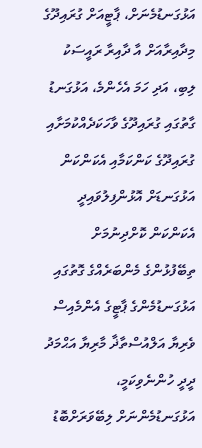އަޅުގަނޑުމެނަށް، ޕާޓީއަށް ގުރައިދޫގެ މިދާއިރާއަށް އާ ދާއިރާ ރައީސަކު ލިބި، އަދި ހަމަ އެހެންމެ، އަޅުގަނޑު ގާތުގައި ގުރައިދޫގެ ވާހަކަދެއްކުމަށާއި ގުރައިދޫގެ ކަންކަމާއި އެކަންކަން އަޅުގަނޑަށް އޮޅުންފިލުވައިދީ އެކަންކަން ކޮށްދިނުމަށް ތިބޭފުޅުންގެ މެންބަރެއްގެ ގޮތުގައި އަޅުގަނޑުމެންގެ ޕާޓީގެ އެންމެއިސް ވެރިޔާ އަލްއުސްތާޛާ މާރިޔާ އަޙްމަދު ދީދީ ހުންނެވިކަމީ، އަޅުގަނޑުމެންނަށް ލިބޭވަރަށްބޮޑު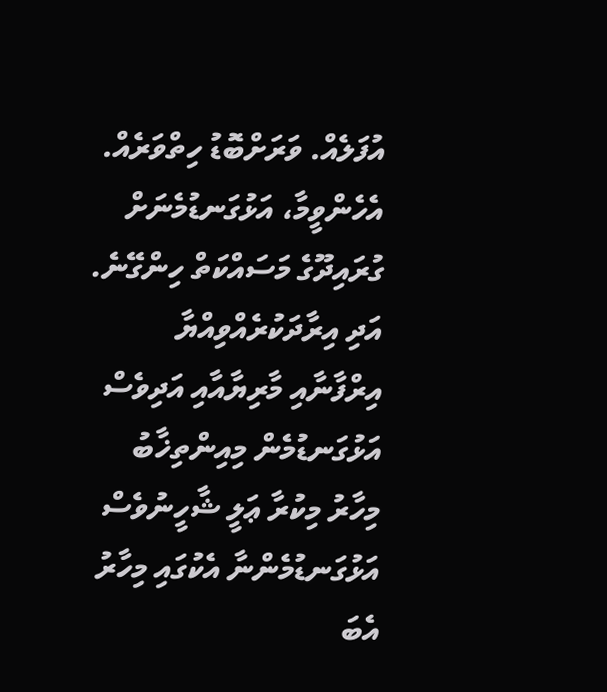އުފަލެއް. ވަރަށްބޮޑު ހިތްވަރެއް. އެހެންވީމާ، އަޅުގަނޑުމެނަށް ގުރައިދޫގެ މަސައްކަތް ހިންގޭނެ. އަދި އިރާދަކުރެއްވިއްޔާ އިރްފާނާއި މާރިޔާއާއި އަދިވެސް އަޅުގަނޑުމެން މިއިންތިޚާބު މިހާރު މިކުރާ ޢަލީ ޝާހީނުވެސް އަޅުގަނޑުމެންނާ އެކުގައި މިހާރު އެބަ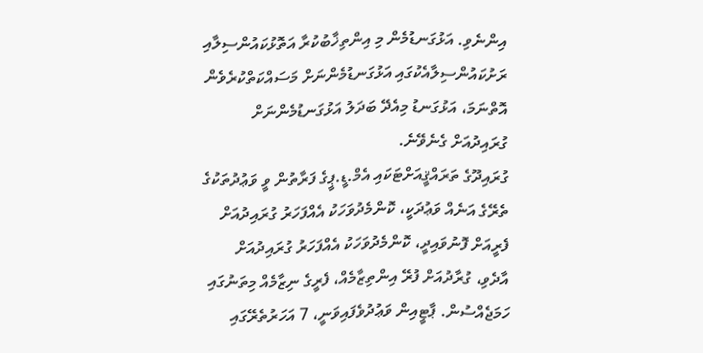އިންނެވި. އަޅުގަނޑުމެން މި އިންތިޚާބުކުރާ އަތޮޅުކައުންސިލާއި ރަށުކައުންސިލާއެކުގައި އަޅުގަނޑުމެންނަށް މަސައްކަތްކުރެވެން އޮތްނަމަ، އަޅުގަނޑު މިއެދޭ ބަދަލު އަޅުގަނޑުމެންނަށް ގުރައިދުއަށް ގެނެވޭނެ.
ގުރައިދޫގެ ތަރައްޤީއަށްޓަކައި އެމް.ޑީ.ޕީގެ ފަރާތުން ވީ ވަޢުދުތަކުގެ ތެރޭގެ އަނެއް ވަޢުދަކީ، ކޮންމެދުވަހަކު އެއްފަހަރު ގުރައިދުއަށް ފެރީއަށް ފޮނުވައިދީ، ކޮންމެދުވަހަކު އެއްފަހަރު ގުރައިދުއަށް އާދެވި، ގުރާދުއަށް ފުރޭ އިންތިޒާމެއް، ފެރީގެ ނިޒާމެއް މިތަނުގައި ހަމަޖެއްސުން. ޕާޓީއިން ވަޢުދުވެފައިވަނީ، 7 އަހަރުތެރޭގައި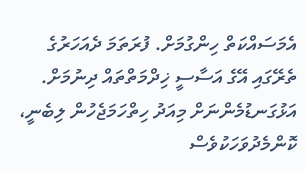އެމަސައްކަތް ހިންގުމަށް. ފުރަތަމަ ދެއަހަރުގެ ތެރޭގައި އޭގެ އަސާސީ ޚިދްމަތްތައް ދިނުމަށް. އަޅުގަނޑުމެންނަށް މިއަދު ހިތްހަމަޖެހުން ލިބެނީ، ކޮންމެދުވަހަކުވެސް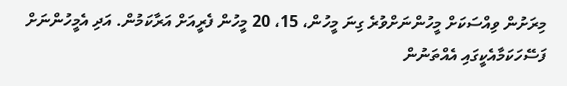މިރަށުން ވިއްސަކަށް މީހުންނަށްވުރެ ގިނަ މީހުން، 15، 20 މީހުން ފެރީއަށް އަރާކަމުން. އަދި އެމީހުންނަށް ފަސޭހަކަމާއެކީގައި އެއްތަނުން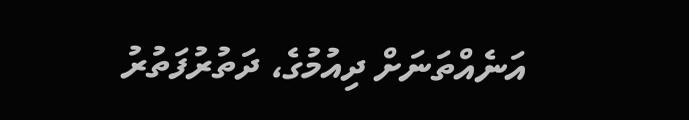އަނެއްތަނަށް ދިއުމުގެ، ދަތުރުފަތުރު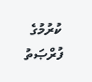ކުރުމުގެ ފުރްޞަތު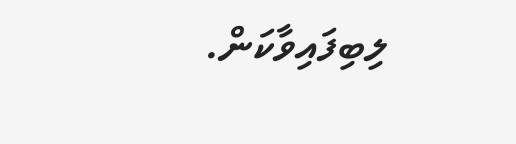ލިބިފައިވާކަން.